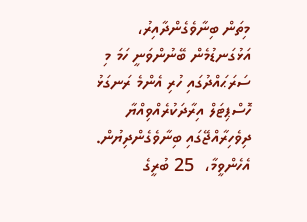މިތަން ބިނާވެގެންދާއިރު، އަޅުގަނޑުމެން ބޭނުންވަނީ ހަމަ މި ސަރަޙައްދުގައި ހުރި އެންމެ ރަނގަޅު ހޮސްޕިޓަލް އިރާދަކުރެއްވިއްޔާ ދިވެހިރާއްޖޭގައި ބިނާވެގެންދިޔުން. އެހެންވީމާ،  25 ބުރީގެ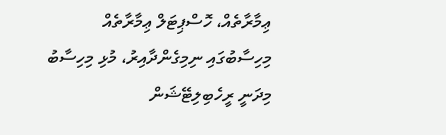ޢިމާރާތެއް، ހޮސްޕިޓަލް ޢިމާރާތެއް މިހިސާބުގައި ނިމިގެންދާއިރު، މުޅި މިހިސާބު މިދަނީ ރީހެބިލިޓޭޝަން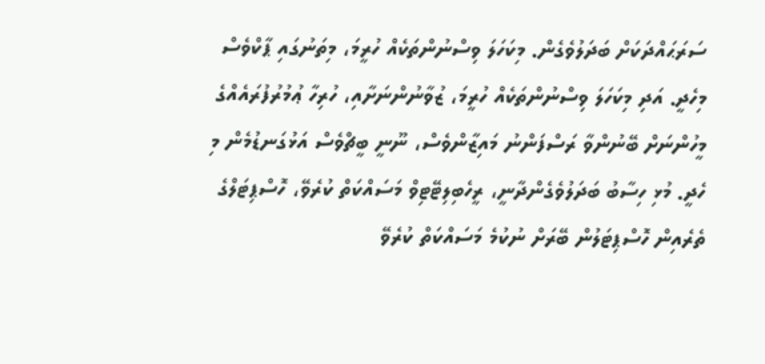ސަރަޙައްދަކަށް ބަދަލުވެގެން. މިކަހަލަ ވިސްނުންތަކެއް ހުރީމަ، މިތަނުގައި ޕާކްވެސް މިހެދީ. އަދި މިކަހަލަ ވިސްނުންތަކެއް ހުރީމަ، ޒުވާނުންނަށާއި، ހުރިހާ ޢުމުރުފުރައެއްގެ މީހުންނަށް ބޭނުންވާ ރަސްފަންނު މައިޒާންވެސް، ނޫނީ ބީޗްވެސް އަޅުގަނޑުމެން މި ހެދީ. މުޅި ހިސާބު ބަދަލުވެގެންދާނީ، ރީހެބިލިޓޭޓިވް މަސައްކަތް ކުރެވޭ، ހޮސްޕިޓަލްގެ ތެރެއިން ހޮސްޕިޓަލުން ބޭރަށް ނުކުމެ މަސައްކަތް ކުރެވޭ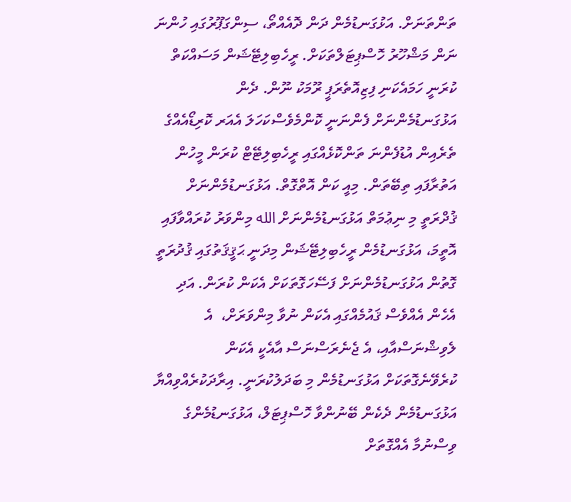ތަންތަނަށް. އަޅުގަނޑުމެން ދަން ދޮއެއްތޯ، ސިންގަޕޫރުގައި ހުންނަ ނަން މަޝްހޫރު ހޮސްޕިޓަލްތަކަށް. ރީހެބިލިޓޭޝަން މަސައްކަތް ކުރަނީ ހަމައެކަނި ފިޒިއޮތެރަޕީ ރޫމަކު ނޫން. ދެން އަޅުގަނޑުމެންނަށް ފެންނަނީ ކޮންމެވެސްކަހަލަ އެއަރ ކޮރިޑޯއެއްގެ ތެރެއިން އުޑުފެންނަ ތަންކޮޅެއްގައި ރީހެބިލިޓޭޓް ކުރަން މީހުން އަތުރާފައި ތިބޭތަން. މިއީ ކަން އޮތްގޮތް. އަޅުގަނޑުމެންނަށް ޤުދްރަތީ މި ނިޢުމަތް އަޅުގަނޑުމެންނަށް الله މިންވަރު ކުރައްވާފައި އޮތީމަ، އަޅުގަނޑުމެން ރީހެބިލިޓޭޝަން މިދަނީ ޙަޤީޤަތުގައި ޤުދުރަތީ ގޮތުން އަޅުގަނޑުމެންނަށް ފަސޭހަގޮތަކަށް އެކަން ކުރަން. އަދި އެހެން އެއްވެސް ޤައުމެއްގައި އެކަން ނުވާ މިންވަރަށް،  އެ ލެވިޝްނަސްއާއި، އެ ޖެނެރަސްނަސް އާއެކީ އެކަން ކުރެވޭނެގޮތަކަށް އަޅުގަނޑުމެން މި ބަދަލުކުރަނީ. އިރާދަކުރެއްވިއްޔާ އަޅުގަނޑުމެން ދެކެން ބޭނުންވާ ހޮސްޕިޓަލް، އަޅުގަނޑުމެންގެ ވިސްނުމާ އެއްގޮތަށް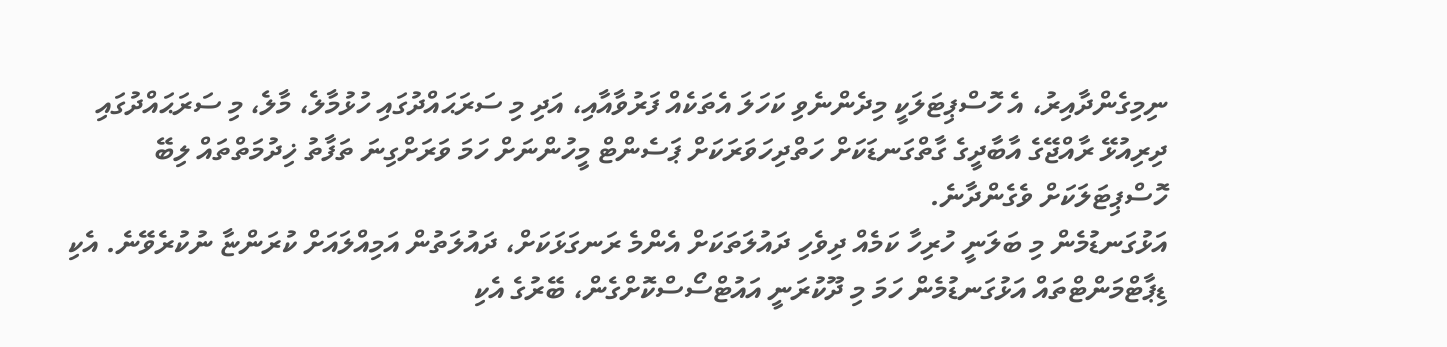ނިމިގެންދާއިރު، އެ ހޮސްޕިޓަލަކީ މިދެންނެވި ކަހަލަ އެތަކެއް ފަރުވާއާއި، އަދި މި ސަރަޙައްދުގައި ހުޅުމާލެ، މާލެ، މި ސަރަޙައްދުގައި ދިރިއުޅޭ ރާއްޖޭގެ އާބާދީގެ ގާތްގަނޑަކަށް ހަތްދިހަވަރަކަށް ޕަސެންޓް މީހުންނަށް ހަމަ ވަރަށްގިނަ ތަފާތު ޚިދުމަތްތައް ލިބޭ ހޮސްޕިޓަލަކަށް ވެގެންދާނެ.
އަޅުގަނޑުމެން މި ބަލަނީ ހުރިހާ ކަމެއް ދިވެހި ދައުލަތަކަށް އެންމެ ރަނގަޅަކަށް، ދައުލަތުން އަމިއްލައަށް ކުރަންޏާ ނުކުރެވޭނެ. އެކި ޑިޕާޓްމަންޓްތައް އަޅުގަނޑުމެން ހަމަ މި ދޫކުރަނީ އައުޓްސޯސްކޮށްގެން، ބޭރުގެ އެކި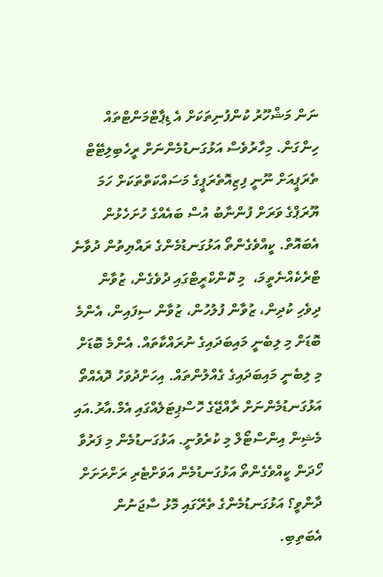ނަން މަޝްހޫރު ކުންފުނިތަކަށް އެ ޑިޕާޓްމަންޓްތައް ހިންގަން. މިހާރުވެސް އަޅުގަނޑުމެންނަށް ރީހެބިލިޓޭޓް ތެރަޕީއަށް ނޫނީ ފިޒިއޮތެރަޕީގެ މަސައްކަތްތަކަށް ހަމަ ޔޫރަޕްގެ ވަރަށް ފުންނާބު އުސް ބައެއްގެ ހުށަހެޅުން އެބައޮތް. ކީއްވެގެންތޯ އަޅުގަނޑުމެންގެ ރައްޔިތުން ދުވާނެ ޓްރެކެއްނެތީމަ،  މި ކޮންކްރީޓްގައި ދުވެގެން، ޒުވާން ދިވެހި ކުދިން، ޒުވާން ފުލުހުން، ޒުވާން ސިފައިން، އެންމެ ބޮޑަށް މި ލިބެނީ މައިބަދައިގެ ނުރައްކާތައް. އެންމެ ބޮޑަށް މި ލިބެނީ މައިބަދައިގެ ގެއްލުންތައް. އިހަށްދުވަހު ދޮއެއްތޯ އަޅުގަނޑުމެންނަށް ރާއްޖޭގެ ހޮސްޕިޓަލެއްގައި އެމް.އާރު.އައި މެޝިން އިންސްޓޯލް މި ކުރެވުނީ. އަޅުގަނޑުމެން މި ފަރުވާ ހޯދަން ކީއްވެގެންތޯ އަޅުގަނޑުމެން އަވަށްޓެރި ރަށްރަށަށް ދާންވީ؟ އަޅުގަނޑުމެންގެ ތެރޭގައި މޮޅު ސާޖަނުން އެބަތިބި.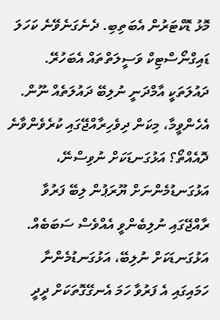މޮޅު ޑޮކްޓަރުން އެބަތިބި. ދެނެގަނެވޭނެ ކަހަލަ ޑައިގްނޯސްޓިކް ވަސީލަތްތައް އެބަހުރޭ. ދައުލަތަކީ އާމްދަނީ ނުލިބޭ ދައުލަތެއް ނޫން. އެހެންވީމާ، މިކަން ދިވެހިރާއްޖޭގައި ކުރެވެންވާނެ ދޮއެއްތޯ؟ އަޅުގަނޑަކަށް ނުވިސްނޭ، އަޅުގަނޑުމެންނަށް ޔޫރަޕުން ލިބޭ ފަރުވާ ރާއްޖޭގައި ނުލިބެންވީ އެއްވެސް ސަބަބެއް. އަޅުގަނޑަކަށް ނުލިބޭ، އަޅުގަނޑުމެންނާ ހަމައިގައި އެ ފަރުވާ ހަމަ އެނގޭގޮތަކަށް ދީދީ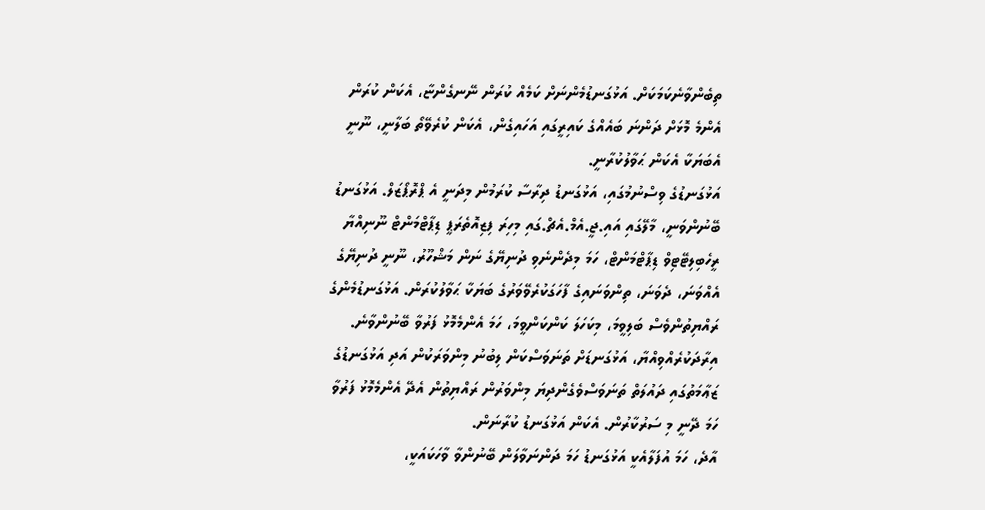ތިބެންވާނެކަމަކަށް. އަޅުގަނޑުމެންނަށް ކަމެއް ކުރަން ނޭނގެންޏާ، އެކަން ކުރަން އެންމެ މޮޅަށް ދަންނަ ބައެއްގެ ކައިރީގައި އަހައިގެން، އެކަން ކުރެވޭތޯ ބަލާނީ، ނޫނީ އެބަޔަކާ އެކަން ޙަވާލުކުރާނީ.
އަޅުގަނޑުގެ ވިސްނުމުގައި، އަޅުގަނޑު ދިރާސާ ކުރަމުން މިދަނީ އެ ޕްރޮޕޯޒަލް. އަޅުގަނޑު ބޭނުންވަނީ، މާލޭގައި އައި.ޖީ.އެމް.އެޗް.ގައި މިހިރަ ފިޒިއޮތެރަޕީ ޑިޕާޓްމަންޓް ނޫނިއްޔާ ރީހެބިލިޓޭޓިވް ޑިޕާޓްމަންޓް، ހަމަ މިދެންނެވި ދުނިޔޭގެ ނަން މަޝްހޫރު، ނޫނީ ދުނިޔޭގެ އެއްވަނަ، ދެވަނަ، ތިންވަނައިގެ ފާހަގަކުރެވޭވަރުގެ ބަޔަކާ ޙަވާލުކުރަން. އަޅުގަނޑުމެންގެ ރައްޔިތުންވެސް ބަލިވީމަ، މިކަހަލަ ކަންކަންވީމަ، ހަމަ އެންމެމޮޅު ފަރުވާ ބޭނުންވާނެ. އިރާދަކުރެއްވިއްޔާ، އަޅުގަނޑަށް ތަނަވަސްކަން ލިބުނު މިންވަރަކުން އަދި އަޅުގަނޑުގެ ޒަޢާމަތުގައި ދައުލަތް ތަނަވަސްވެގެންދިޔަ މިންވަރުން ރައްޔިތުން އެދޭ އެންމެމޮޅު ފަރުވާ ހަމަ ދޭނީ މި ސަރުކާރުން. އެކަން އަޅުގަނޑު ކުރާނަން.
އާދެ، ހަމަ އުފަލާއެކީ އަޅުގަނޑު ހަމަ ދަންނަވާލަން ބޭނުންވާ ވާހަކައަކީ،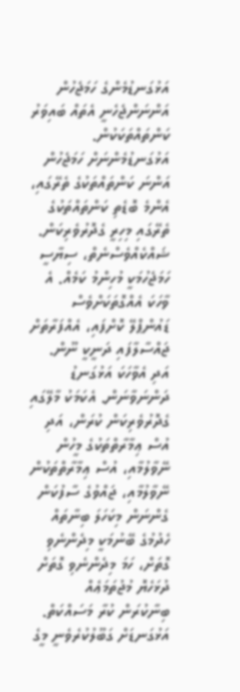އަޅުގަނޑުމެންގެ ހަމަޖެހުން އަންނަންޖެހެނީ އެތައް ބައިވަރު ކަންތައްތަކަކުން. އަޅުގަނޑުމެންނަށް ހަމަޖެހުން އަންނަ ކަންތައްތަކުގެ ތެރޭގައި، އެންމެ ބޮޑެތި ކަންތައްތަކުގެ ތެރޭގައި މިހިރީ ގެދޮރުވެރިކަން. ޝައްކެއްވެސްނެތް، ސިޔާސީ ހަމަޖެހުމަކީ މުހިންމު ކަމެއް. އެ ވާހަކަ އެއްގޮތަކަށްވެސް ޑައުންޕްލޭ ކޮށްފައި، އެއްފަރާތަށް ޖައްސާލާފައި ދަނީކީ ނޫން. އަދި އެވާހަކަ އަޅުގަނޑު ދަންނަވާނަން. އެކަމަކު މާލޭގައި ގެދޮރުވެރިކަން ކުރަން، އަދި އުސް ޢިމާރާތްތަކުގެ މީހުން ނޭވާލުމާއި، އުސް ޢިމާރާތްތަކުން ނޭވާލުމާއި، ޖައްވުގެ ސާފުކަން ގެންނަން މިކަހަލަ ބިނާތައް ހެދުމުގެ ބޭނުމަކީ މިދެންނެވި ގޮތަށް، ހަމަ މިދެންނެވި ގޮތަށް ދުޅަހެޔޮ މުޖުތަމަޢެއް ބިނާކުރަން ކުރާ މަސައްކަތް. އަޅުގަނޑަށް ގަބޫލުކުރެވެނީ މީގެ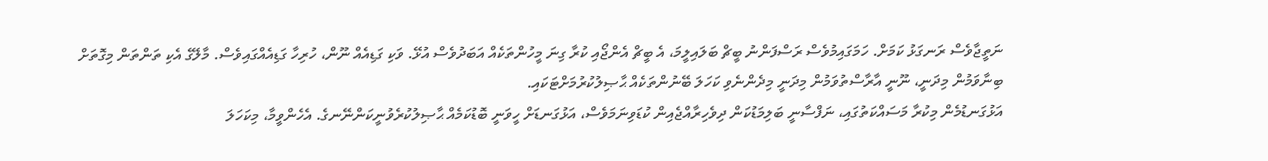ނަތީޖާވެސް ރަނގަޅު ކަމަށް. ހަމަގައިމުވެސް ރަސްފަންނު ބީޗް ބަލައިލީމަ، އެ ބީޗް އެންޖޯއި ކުރާ ގިނަ މީހުންތަކެއް އަބަދުވެސް އުޅޭ. ވަކި ގަޑިއެއް ނޫން، ހުރިހާ ގަޑިއެއްގައިވެސް. މާލޭގެ އެކި ތަންތަން މިގޮތަށް ބިނާވަމުން މިދަނީ، ނޫނީ އާރާސްތުވަމުން މިދަނީ މިދެންނެވި ކަހަލަ ބޭނުންތަކެއް ޙާޞިލުކުރުމަށްޓަކައި.
އަޅުގަނޑުމެން މިކުރާ މަސައްކަތުގައި، ނަފްސާނީ ބަލިމަޑުކަން ދިވެހިރާއްޖެއިން ކުޑަވިނަމަވެސް، އަޅުގަނޑަށް ހީވަނީ ބޮޑުކަމެއް ޙާޞިލުކުރެވުނީކަންނޭނގެ. އެހެންވީމާ، މިކަހަލަ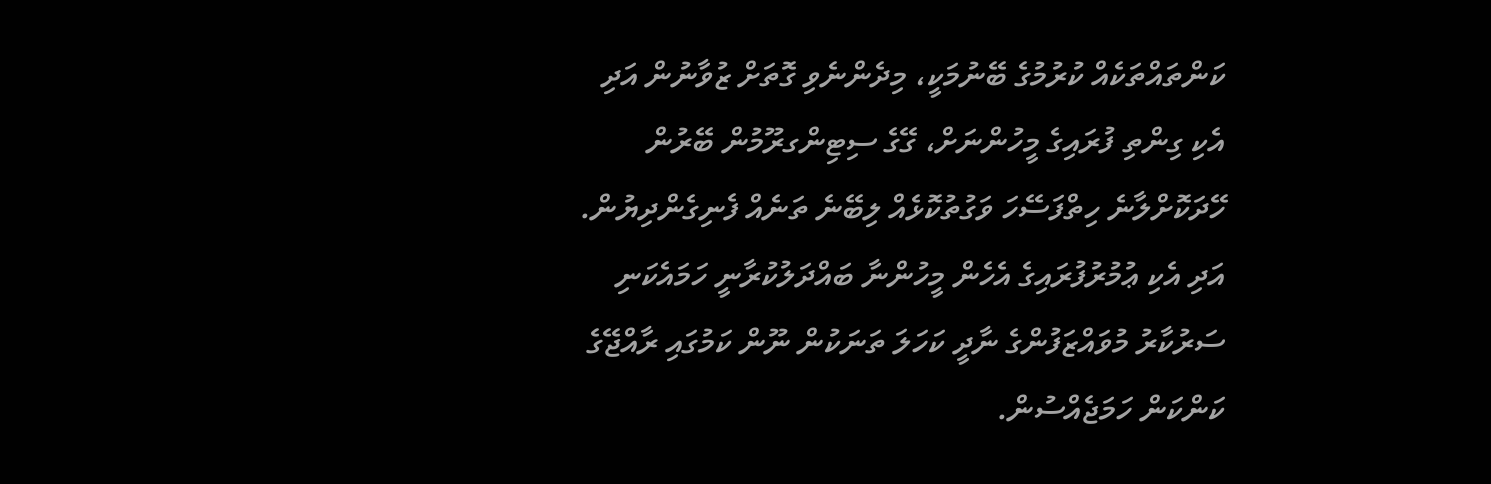ކަންތައްތަކެއް ކުރުމުގެ ބޭނުމަކީ، މިދެންނެވި ގޮތަށް ޒުވާނުން އަދި އެކި ގިންތި ފުރައިގެ މީހުންނަށް، ގޭގެ ސިޓިންގރޫމުން ބޭރުން ހޭދަކޮށްލާނެ ހިތްފަސޭހަ ވަގުތުކޮޅެއް ލިބޭނެ ތަނެއް ފެނިގެންދިޔުން. އަދި އެކި ޢުމުރުފުރައިގެ އެހެން މީހުންނާ ބައްދަލުކުރާނީ ހަމައެކަނި ސަރުކާރު މުވައްޒަފުންގެ ނާދީ ކަހަލަ ތަނަކުން ނޫން ކަމުގައި ރާއްޖޭގެ ކަންކަން ހަމަޖެއްސުން.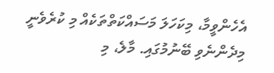އެހެންވީމާ، މިކަހަލަ މަސައްކަތްތަކެއް މި ކުރެވެނީ މިދެންނެވި ބޭނުމުގައި. މާލެ، މި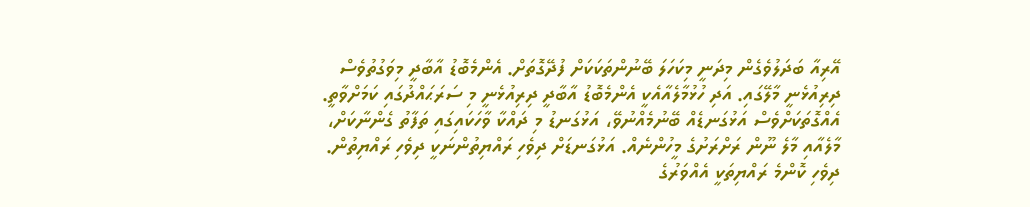އޭރިއާ ބަދަލުވެގެން މިދަނީ މިކަހަލަ ބޭނުންތަކަކަށް ފުދޭގޮތަށް. އެންމެބޮޑު އާބާދީ މިވަގުތުވެސް ދިރިއުޅެނީ މާލޭގައި. އަދި ހުޅުމާލެއާއެކީ އެންމެބޮޑު އާބާދީ ދިރިއުޅެނީ މި ސަރަޙައްދުގައި ކަމަށްވާތީ. އެއްގޮތަކަށްވެސް އަޅުގަނޑެއް ބޭނުމެއްނުވޭ، އަޅުގަނޑު މި ދައްކާ ވާހަކައިގައި ތަފާތު ގެންނާކަށް، މާލެއާއި މާލެ ނޫން ރަށްރަށުގެ މީހުންނެއް. އަޅުގަނޑަށް ދިވެހި ރައްޔިތުންނަކީ ދިވެހި ރައްޔިތުން. ދިވެހި ކޮންމެ ރައްޔިތަކީ އެއްވަރުގެ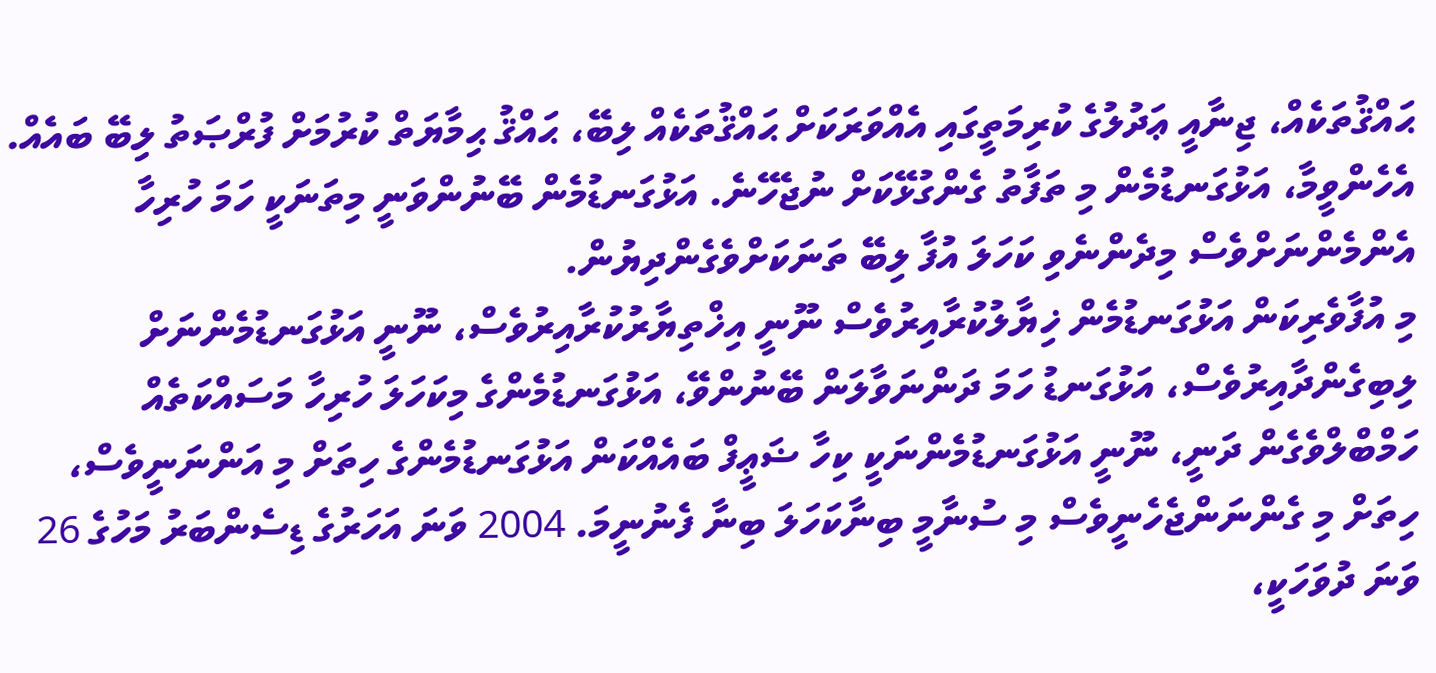ޙައްޤުތަކެއް، ޖިނާއީ ޢަދުލުގެ ކުރިމަތީގައި އެއްވަރަކަށް ޙައްޤުތަކެއް ލިބޭ، ޙައްޤު ޙިމާޔަތް ކުރުމަށް ފުރްޞަތު ލިބޭ ބައެއް. އެހެންވީމާ، އަޅުގަނޑުމެން މި ތަފާތު ގެންގުޅޭކަށް ނުޖެހޭނެ. އަޅުގަނޑުމެން ބޭނުންވަނީ މިތަނަކީ ހަމަ ހުރިހާ އެންމެންނަށްވެސް މިދެންނެވި ކަހަލަ އުފާ ލިބޭ ތަނަކަށްވެގެންދިޔުން.
މި އުފާވެރިކަން އަޅުގަނޑުމެން ޚިޔާލުކުރާއިރުވެސް ނޫނީ އިޚްތިޔާރުކުރާއިރުވެސް، ނޫނީ އަޅުގަނޑުމެންނަށް ލިބިގެންދާއިރުވެސް، އަޅުގަނޑު ހަމަ ދަންނަވާލަން ބޭނުންވޭ، އަޅުގަނޑުމެންގެ މިކަހަލަ ހުރިހާ މަސައްކަތެއް ހަމްބްލްވެގެން ދަނީ، ނޫނީ އަޅުގަނޑުމެންނަކީ ކިހާ ޟަޢީފް ބައެއްކަން އަޅުގަނޑުމެންގެ ހިތަށް މި އަންނަނީވެސް، ހިތަށް މި ގެންނަންޖެހެނީވެސް މި ސުނާމީ ބިނާކަހަލަ ބިނާ ފެނުނީމަ. 2004 ވަނަ އަހަރުގެ ޑިސެންބަރު މަހުގެ 26 ވަނަ ދުވަހަކީ،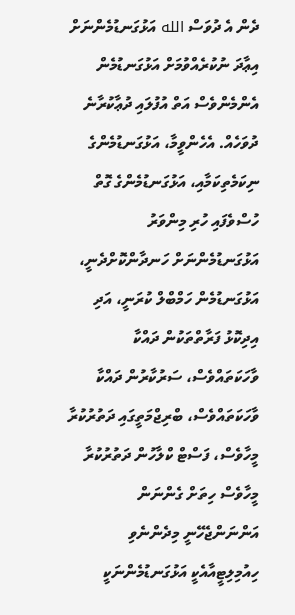ދެން އެ ދުވަސް الله އަޅުގަނޑުމެންނަށް އިޢާދަ ނުކުރެއްވުމަށް އަޅުގަނޑުމެން އެންމެންވެސް އަތް އުފުލައި ދުޢާކުރާނެ ދުވަހެއް. އެހެންވީމާ، އަޅުގަނޑުމެންގެ ނިކަމެތިކަމާއި، އަޅުގަނޑުމެންގެ ގޮތް ހުސްވެފައި ހުރި މިންވަރު އަޅުގަނޑުމެންނަށް ހަނދާންކޮށްދެނީ، އަޅުގަނޑުމެން ހަމްބްލް ކުރަނީ، އަދި އިދިކޮޅު ފަރާތްތަކުން ދައްކާ ވާހަކަތައްވެސް، ސަރުކާރުން ދައްކާ ވާހަކަތައްވެސް، ބްރިޖްމަތީގައި ދަތުރުކުރާ މީހާވެސް، ފަސްޓް ކްލާހުން ދަތުރުކުރާ މީހާވެސް ހިތަށް ގެންނަން އަންނަންޖެހޭނީ މިދެންނެވި ހިއުމިލިޓީއާއެކީ އަޅުގަނޑުމެންނަކީ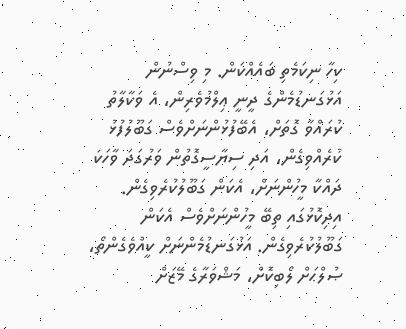ކިހާ ނިކަމެތި ބައެއްކަން. މި ވިސްނުން އަޅުގަނޑުމެންގެ ދީނީ ޢިލްމުވެރިން، އެ ވަކާލާތު ކުރައްވާ ގޮތަށް، އެބޭފުޅުންނަށްވެސް ގަބޫލުފުޅު ކުރެއްވިގެން، އަދި ސިޔާސީގޮތުން ވަރުގަދަ ވާހަކަ ދައްކާ މީހުންނަށް، އެކަން ގަބޫލުކުރެވިގެން. އިދިކޮޅުގައި ތިބޭ މީހުންނަށްވެސް އެކަން ގަބޫލުކުރެވިގެން. އަޅުގަނޑުމެންނަށް ކީއްވެގެންތޯ، ޞުލްޙަށް ލޯބިކޮށް، މަޝްވަރާގެ މޭޒަށް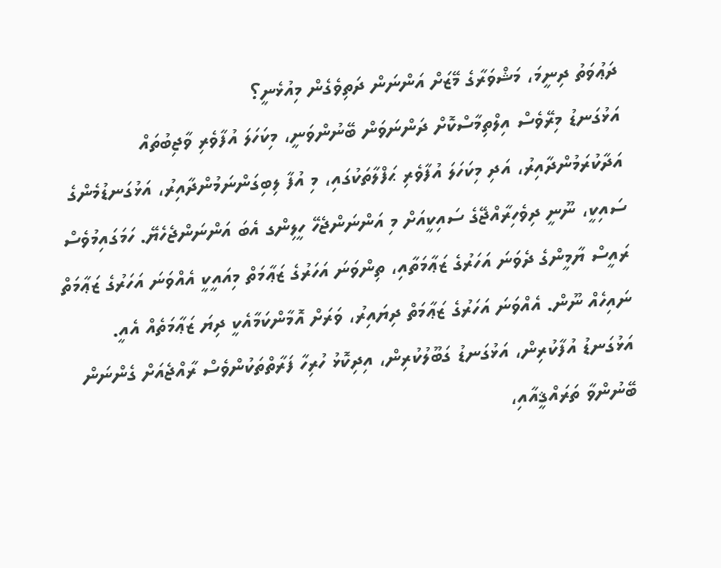ދަޢުވަތު ދިނީމަ، މަޝްވަރާގެ މޭޒަށް އަންނަން ދަތިވެގެން މިއުޅެނީ؟
އަޅުގަނޑު މިރޭވެސް އިލްތިމާސްކޮށް ދަންނަވަން ބޭނުންވަނީ، މިކަހަލަ އުފާވެރި ވާޖިބުތައް އަދާކުރަމުންދާއިރު، އަދި މިކަހަލަ އުފާވެރި ޙަފްލާތަކުގައި، މި އުފާ ލިބިގަންނަމުންދާއިރު، އަޅުގަނޑުމެންގެ ސައިކީ، ނޫނީ ދިވެހިރާއްޖޭގެ ސައިކީއަށް މި އަންނަންޖެހޭ ހީލިންގ އެބަ އަންނަންޖެހެޔޭ. ހަމަގައިމުވެސް ރައީސް ޔާމީންގެ ދެވަނަ އަހަރުގެ ޒަޢާމަތާއި، ތިންވަނަ އަހަރުގެ ޒަޢާމަތް މިއައީކީ އެއްވަނަ އަހަރުގެ ޒަޢާމަތް ނައިހެއް ނޫން. އެއްވަނަ އަހަރުގެ ޒަޢާމަތް ދިޔައިރު، ވަރަށް އޮމާންކަމާއެކީ ދިޔަ ޒަޢާމަތެއް އެއީ. އަޅުގަނޑު އުފާކުރިން، އަޅުގަނޑު ގަބޫލުކުރިން، އިދިކޮޅު ހުރިހާ ފަރާތްތަކުންވެސް ރާއްޖެއަށް ގެންނަން ބޭނުންވާ ތަރައްޤީއާއި،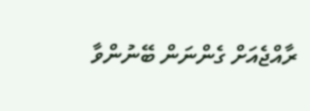ރާއްޖެއަށް ގެންނަން ބޭނުންވާ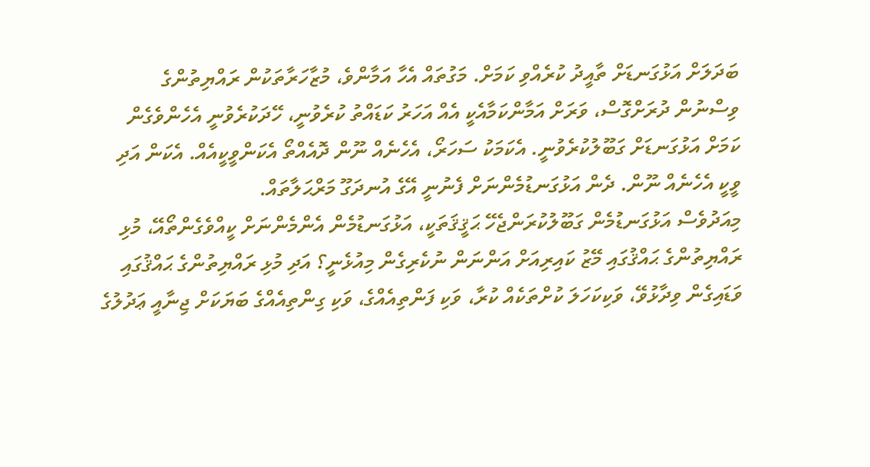ބަދަލަށް އަޅުގަނޑަށް ތާއީދު ކުރެއްވި ކަމަށް. މަގުތައް އެހާ އަމާންވެ، މުޒާހަރާތަކުން ރައްޔިތުންގެ ވިސްނުން ދުރަށްގޮސް، ވަރަށް އަމާންކަމާއެކީ އެއް އަހަރު ކަޑައްތު ކުރެވުނީ، ހޭދަކުރެވުނީ އެހެންވެގެން ކަމަށް އަޅުގަނޑަށް ގަބޫލުކުރެވުނީ. އެކަމަކު ސަހަރޯ، އެހެނެއް ނޫން ދޮއެއްތޯ އެކަންވީކީއެއް. އެކަން އަދި ވީކީ އެހެނެއް ނޫން. ދެން އަޅުގަނޑުމެންނަށް ފެނުނީ އޭގެ އުނދަގޫ މަރްޙަލާތައް.
މިއަދުވެސް އަޅުގަނޑުމެން ގަބޫލުކުރަންޖެހޭ ޙަޤީޤަތަކީ، އަޅުގަނޑުމެން އެންމެންނަށް ކީއްވެގެންތޯއޭ، މުޅި ރައްޔިތުންގެ ޙައްޤުގައި މޭޒު ކައިރިއަށް އަންނަން ނުކެރިގެން މިއުޅެނީ؟ އަދި މުޅި ރައްޔިތުންގެ ޙައްޤުގައި ވަޑައިގެން ވިދާޅުވޭ، ވަކިކަހަލަ ކުށްތަކެއް ކުރާ، ވަކި ފަންތިއެއްގެ، ވަކި ގިންތިއެއްގެ ބަޔަކަށް ޖިނާއީ ޢަދުލުގެ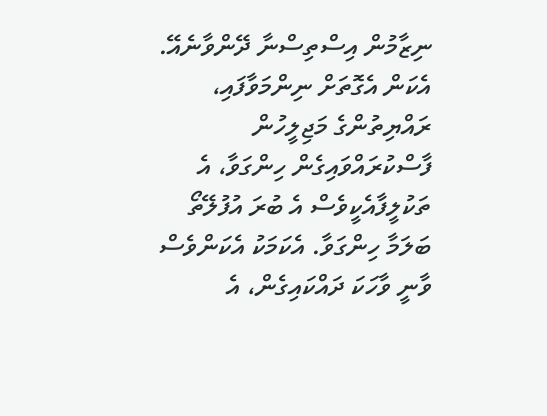ނިޒާމުން އިސްތިސްނާ ދޭންވާނެއޭ. އެކަން އެގޮތަށް ނިންމަވާފައި، ރައްޔިތުންގެ މަޖިލީހުން ފާސްކުރައްވައިގެން ހިންގަވާ، އެ ތަކުލީފާއެކީވެސް އެ ބުރަ އުފުލޭތޯ ބަލަމާ ހިންގަވާ. އެކަމަކު އެކަންވެސް ވާނީ ވާހަކަ ދައްކައިގެން، އެ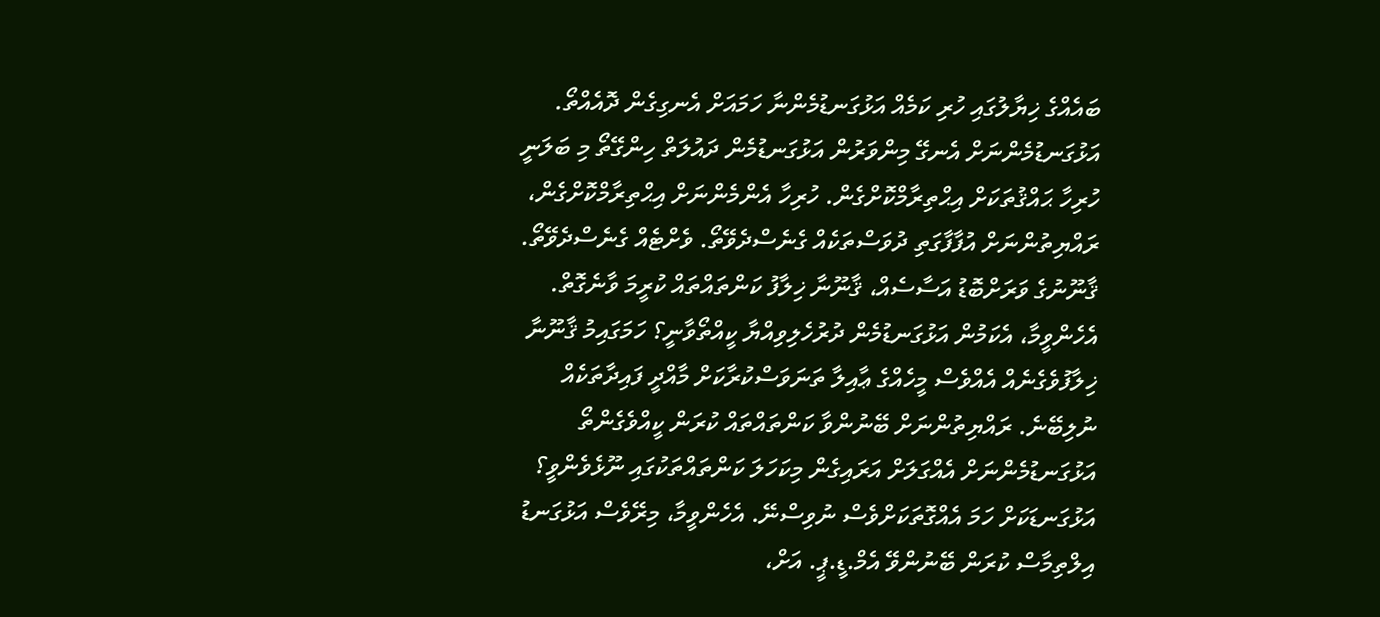ބައެއްގެ ޚިޔާލުގައި ހުރި ކަމެއް އަޅުގަނޑުމެންނާ ހަމައަށް އެނގިގެން ދޮއެއްތޯ. އަޅުގަނޑުމެންނަށް އެނގޭ މިންވަރުން އަޅުގަނޑުމެން ދައުލަތް ހިންގޭތޯ މި ބަލަނީ ހުރިހާ ޙައްޤުތަކަށް އިޙްތިރާމްކޮށްގެން. ހުރިހާ އެންމެންނަށް އިޙްތިރާމްކޮށްގެން، ރައްޔިތުންނަށް އުފާފާގަތި ދުވަސްތަކެއް ގެނެސްދެވޭތޯ. ވެށްޓެއް ގެނެސްދެވޭތޯ.
ޤާނޫނުގެ ވަރަށްބޮޑު އަސާސެއް، ޤާނޫނާ ޚިލާފު ކަންތައްތައް ކުރީމަ ވާނެގޮތް. އެހެންވީމާ، އެކަމުން އަޅުގަނޑުމެން ދުރުހެލިވިއްޔާ ކީއްތޯވާނީ؟ ހަމަގައިމު ޤާނޫނާ ޚިލާފުވެގެނެއް އެއްވެސް މީހެއްގެ ޢާއިލާ ތަނަވަސްކުރާކަށް މާއްދީ ފައިދާތަކެއް ނުލިބޭނެ. ރައްޔިތުންނަށް ބޭނުންވާ ކަންތައްތައް ކުރަން ކީއްވެގެންތޯ އަޅުގަނޑުމެންނަށް އެއްގަލަށް އަރައިގެން މިކަހަލަ ކަންތައްތަކުގައި ނޫޅެވެންވީ؟ އަޅުގަނޑަކަށް ހަމަ އެއްގޮތަކަށްވެސް ނުވިސްނޭ. އެހެންވީމާ، މިރޭވެސް އަޅުގަނޑު އިލްތިމާސް ކުރަން ބޭނުންވޭ އެމް.ޑީ.ޕީ. އަށް،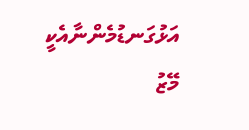އަޅުގަނޑުމެންނާއެކީ މޭޒު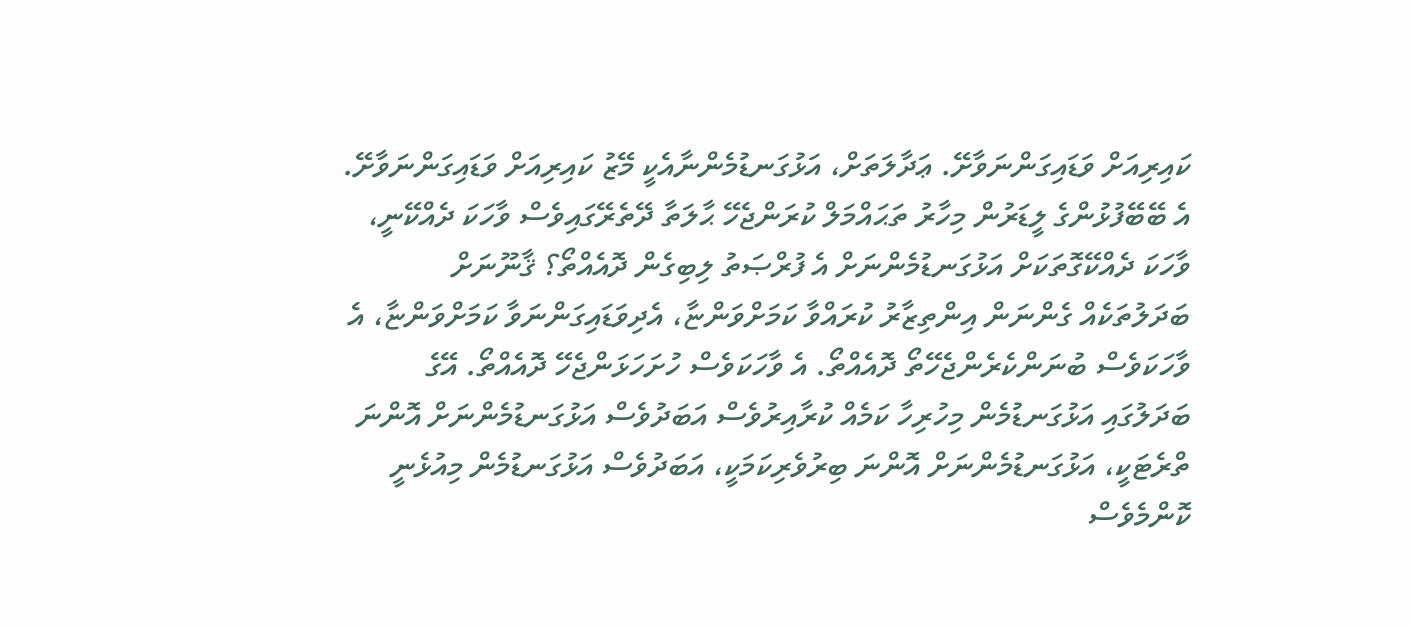ކައިރިއަށް ވަޑައިގަންނަވާށޭ. ޢަދާލަތަށް، އަޅުގަނޑުމެންނާއެކީ މޭޒު ކައިރިއަށް ވަޑައިގަންނަވާށޭ. އެ ބޭބޭފުޅުންގެ ލީޑަރުން މިހާރު ތަޙައްމަލް ކުރަންޖެހޭ ޙާލަތާ ދޭތެރޭގައިވެސް ވާހަކަ ދެއްކޭނީ، ވާހަކަ ދެއްކޭގޮތަކަށް އަޅުގަނޑުމެންނަށް އެ ފުރްޞަތު ލިބިގެން ދޮއެއްތޯ؟ ޤާނޫނަށް ބަދަލުތަކެއް ގެންނަން އިންތިޒާރު ކުރައްވާ ކަމަށްވަންޏާ، އެދިވަޑައިގަންނަވާ ކަމަށްވަންޏާ، އެ ވާހަކަވެސް ބުނަންކެރެންޖެހޭތޯ ދޮއެއްތޯ. އެ ވާހަކަވެސް ހުށަހަޅަންޖެހޭ ދޮއެއްތޯ. އޭގެ ބަދަލުގައި އަޅުގަނޑުމެން މިހުރިހާ ކަމެއް ކުރާއިރުވެސް އަބަދުވެސް އަޅުގަނޑުމެންނަށް އޮންނަ ތްރެޓަކީ، އަޅުގަނޑުމެންނަށް އޮންނަ ބިރުވެރިކަމަކީ، އަބަދުވެސް އަޅުގަނޑުމެން މިއުޅެނީ ކޮންމެވެސް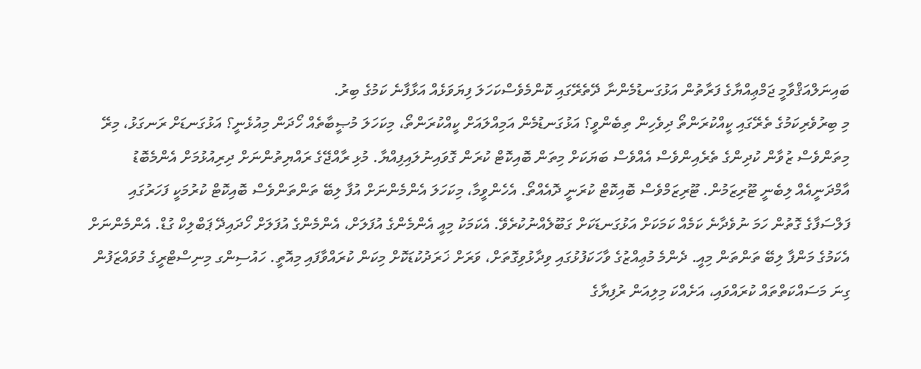ބައިނަލްއަޤްވާމީ ޖަމްޢިއްޔާގެ ފަރާތުން އަޅުގަނޑުމެންނާ ދޭތެރޭގައި ކޮންމެވެސްކަހަލަ ފިޔަވަޅެއް އަޅާފާނެ ކަމުގެ ބިރު.
މި ބިރުވެރިކަމުގެ ތެރޭގައި ކީއްކުރަންތޯ ދިވެހިން ތިބެންވީ؟ އަޅުގަނޑުމެން އަމިއްލައަށް ކީއްކުރަންތޯ، މިކަހަލަ މުޞީބާތެއް ހޯދަން މިއުޅެނީ؟ އަޅުގަނޑަށް ރަނގަޅު، މިރޭ މިތަންވެސް ޒުވާން ކުދިންގެ ތެރެއިންވެސް އެއްވެސް ބަޔަކަށް މިތަން ބޮއިކޮޓް ކުރަން ގޮވައިނުލައިފިއްޔާ. މުޅި ރާއްޖޭގެ ރައްޔިތުންނަށް ދިރިއުޅުމަށް އެންމެބޮޑު އާމްދަނީއެއް ލިބެނީ ޓޫރިޒަމުން. ޓޫރިޒަމްވެސް ބޮއިކޮޓް ކުރަނީ ދޮއެއްތޯ. އެހެންވީމާ، މިކަހަލަ އެންމެންނަށް އުފާ ލިބޭ ތަންތަންވެސް ބޮއިކޮޓް ކުރުމަކީ ފަހަރުގައި ފަލްސަފާގެ ގޮތުން ހަމަ ނުވެދާނެ ކަމެއް ކަމަކަށް އަޅުގަނޑަކަށް ގަބޫލެއްނުކުރެވޭ. އެކަމަކު މިއީ އެންމެންގެ އުފަލަށް، އެންމެންގެ އުފަލަށް ހޯދައިދޭ ޕަބްލިކް ގުޑް. އެންމެންނަށް އެކަމުގެ މަންފާ ލިބޭ ތަންތަން މިއީ. ދެންމެ މުޢިއްޒުގެ ވާހަކަފުޅުގައި ވިދާޅުވިގޮތަށް، ވަރަށް ޚަރަދުކުޑަކޮށް މިކަން ކުރައްވާފައި މިއޮތީ. ހައުސިންގ މިނިސްޓްރީގެ މުވައްޒަފުން ގިނަ މަސައްކަތްތައް ކުރައްވައި، އަށެއްކަ މިލިއަން ރުފިޔާގެ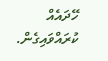ހޭދައެއް ކުރައްވައިގެން.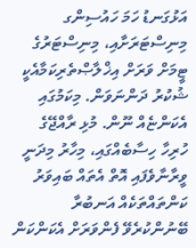އަޅުގަނޑު ހަމަ ހައުސިންގ މިނިސްޓަރަށާއި، މިނިސްޓަރުގެ ޓީމަށް ވަރަށް އިޚްލާޞްތެރިކަމާއެކީ ޝުކުރު ދަންނަވަން. މިކަމުގައި އެކަންޏެއް ނޫން. މުޅި ރާއްޖޭގެ ހުރިހާ ހިސާބެއްގައި، މިހާރު މިދަނީ ވީރާނާވެފައި އޮތް އެތައް ބައިވަރު ކަންތައްތަކެއް އަނބުރާ ބޭނުންކުރެވޭ ފެންވަރަށް އެކަންކަން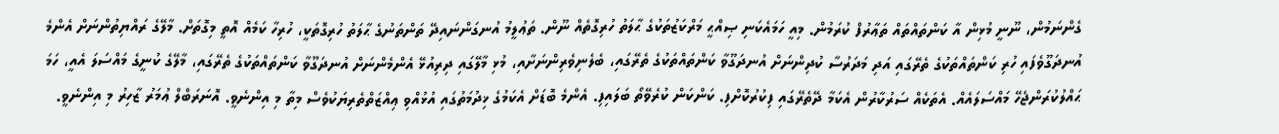ގެންނަމުން، ނޫނީ މުޅިން އާ ކަންތައްތައް ތަޢާރުފް ކުރަމުން. މިއީ ހަމައެކަނި ޞިއްޙީ މަރްކަޒުތަކުގެ ޙާލަތު ހުރިގޮތެއް ނޫން. ތަޢުލީމު އުނގަންނައިދޭ ތަންތަނުގެ ޙާލަތު ހުރިގޮތަކީ، ހުރިހާ ކަމެއް އޮތީ މިގޮތަށް. މާލޭގެ ރައްޔިތުންނަށް އެންމެ އުނދަގޫވެފައި ހުރި ކަންތައްތަކުގެ ތެރޭގައި އަދި މަދަރުސާ ކުދިންނަށް އުނދަގޫވާ ކަންތައްތަކުގެ ތެރޭގައި، ބެލެނިވެރިންނަށާއި، މުޅި މާލޭގައި ދިރިއުޅޭ އެންމެންނަށް އުނދަގޫވާ ކަންތައްތަކުގެ ތެރޭގައި، މާލޭގެ ކުނީގެ މައްސަލަ އެއީ، ހަމަ ޙައްލުކުރަންޖެހޭ މައްސަލައެއް. އެތަކެއް ސަރުކާރުން އެކަމާ ދޭތެރޭގައި ފިކުރުކޮށްފި. ކަންކަން ކުރެވޭތޯ ބަލައިފި. އެންމެ ބޮޑަށް އެކަމުގެ ޚިދުމަތުގައި އުޅުއްވި ޢިއްޒަތްތެރިޔަކުވެސް މިތާ މި އިންނެވީ. އޮނަރަބްލް ޢުމަރު ޒާހިރު މި އިންނެވީ.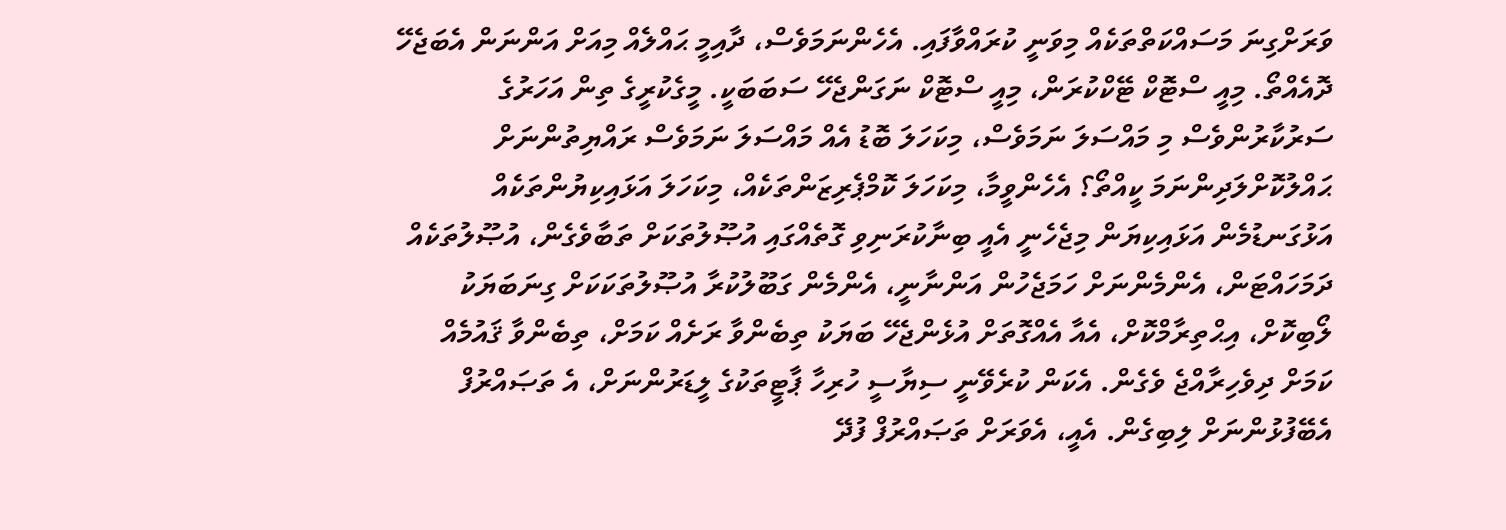ވަރަށްގިނަ މަސައްކަތްތަކެއް މިވަނީ ކުރައްވާފައި. އެހެންނަމަވެސް، ދާއިމީ ޙައްލެއް މިއަށް އަންނަން އެބަޖެހޭ ދޮއެއްތޯ. މިއީ ސްޓޮކް ޓޭކްކުރަން، މިއީ ސްޓޮކް ނަގަންޖެހޭ ސަބަބަކީ. މީގެކުރީގެ ތިން އަހަރުގެ ސަރުކާރުންވެސް މި މައްސަލަ ނަމަވެސް، މިކަހަލަ ބޮޑު އެއް މައްސަލަ ނަމަވެސް ރައްޔިތުންނަށް ޙައްލުކޮށްލަދިންނަމަ ކީއްތޯ؟ އެހެންވީމާ، މިކަހަލަ ކޮމްޕެރިޒަންތަކެއް، މިކަހަލަ އަޅައިކިޔުންތަކެއް އަޅުގަނޑުމެން އަޅައިކިޔަން މިޖެހެނީ އެއީ ބިނާކުރަނިވި ގޮތެއްގައި އުޞޫލުތަކަށް ތަބާވެގެން، އުޞޫލުތަކެއް ދަމަހައްޓަން، އެންމެންނަށް ހަމަޖެހުން އަންނާނީ، އެންމެން ގަބޫލުކުރާ އުޞޫލުތަކަކަށް ގިނަބަޔަކު ލޯބިކޮށް، އިޙްތިރާމްކޮށް، އެއާ އެއްގޮތަށް އުޅެންޖެހޭ ބަޔަކު ތިބެންވާ ރަށެއް ކަމަށް، ތިބެންވާ ޤައުމެއް ކަމަށް ދިވެހިރާއްޖެ ވެގެން. އެކަން ކުރެވޭނީ ސިޔާސީ ހުރިހާ ޕާޓީތަކުގެ ލީޑަރުންނަށް، އެ ތަޞައްރުފް އެބޭފުޅުންނަށް ލިބިގެން. އެއީ، އެވަރަށް ތަޞައްރުފް ފުދޭ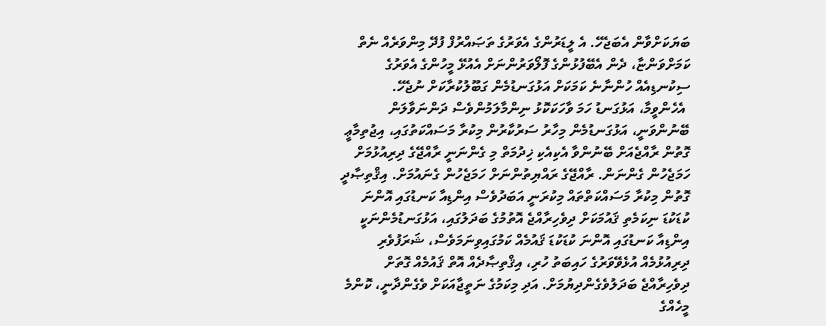ބަޔަކަށްވާން އެބަޖެހޭ. އެ ލީޑަރުންގެ އެވަރުގެ ތަޞައްރުފް ފުދޭ މިންވަރެއް ނެތް ކަމަށްވަންޏާ، ދެން އެބޭފުޅުންގެ ފޮލޯވަރުންނަށް އެއުޅޭ މީހުންގެ އެވަރުގެ ސިކުނޑިއެއް ހުންނާނެ ކަމަކަށް އަޅުގަނޑުމެން ގަބޫލުކުރާކަށް ނުޖެހޭ.
 އެހެންވީމާ، އަޅުގަނޑު ހަމަ ވާހަކަކޮޅު ނިންމާލަމުންވެސް ދަންނަވާލަން ބޭނުންވަނީ، އަޅުގަނޑުމެން މިހާރު ސަރުކާރުން މިކުރާ މަސައްކަތުގައި، އިޖުތިމާޢީ ގޮތުން ރާއްޖެއަށް ބޭނުންވާ އެކިއެކި ޚިދުމަތް މި ގެންނަނީ ރާއްޖޭގެ ދިރިއުޅުމަށް ހަމަޖެހުން ގެންނަން. ރާއްޖޭގެ ރައްޔިތުންނަށް ހަމަޖެހުން ގެނައުމަށް. އިޤްތިޞާދީ ގޮތުން މިކުރާ މަސައްކަތްތައް މިކުރަނީ އަބަދުވެސް އިންޑިއާ ކަނޑުގައި އޮންނަ ކުޑަކުޑަ ނިކަމެތި ޤައުމަކަށް ދިވެހިރާއްޖެ އޮތުމުގެ ބަދަލުގައި، އަޅުގަނޑުމެންނަކީ އިންޑިއާ ކަނޑުގައި އޮންނަ ކުޑަކުޑަ ޤައުމެއް ކަމުގައިވިނަމަވެސް، ޝަރަފުވެރި ދިރިއުޅުމެއް އުޅެވޭވަރުގެ ހައިބަތު ހުރި، އިޤްތިޞާދެއް އޮތް ޤައުމެއް ގޮތަށް ދިވެހިރާއްޖެ ބަދަލުވެގެންދިޔުމަށް. އަދި މިކަމުގެ ނަތީޖާއަކަށް ވެގެންދާނީ، ކޮންމެ މީހެއްގެ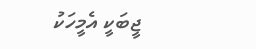ޖީބަކީ އެމީހަކު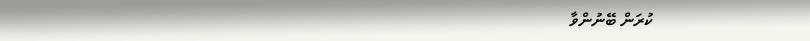ކުރަން ބޭނުންވާ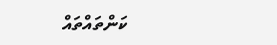ކަންތައްތައް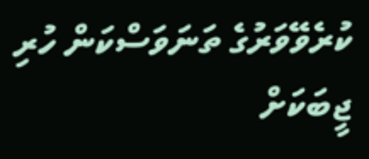ކުރެވޭވަރުގެ ތަނަވަސްކަން ހުރި ޖީބަކަށް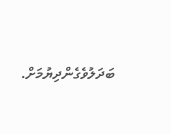ބަދަލުވެގެންދިޔުމަށް.